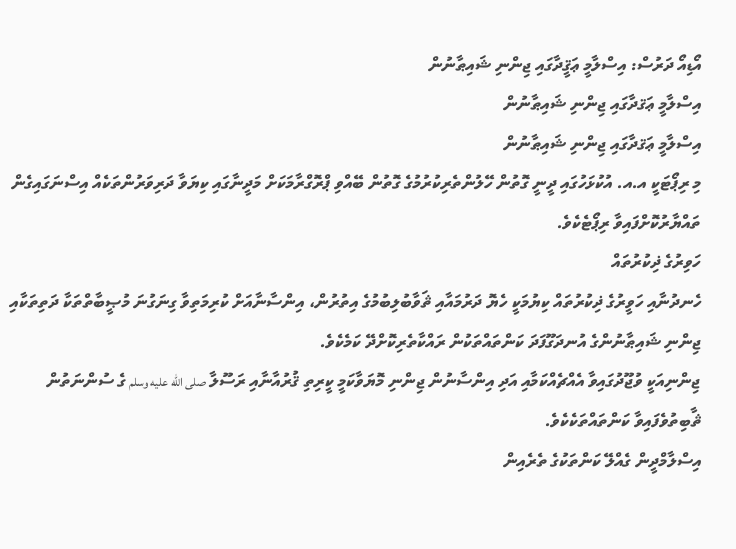އޯޑިއޯ ދަރުސް: އިސްލާމީ ޢަޤީދާގައި ޖިންނި ޝައިޠާނުން
އިސްލާމީ ޢަޤދާގައި ޖިންނި ޝައިޠާނުން
އިސްލާމީ ޢަޤދާގައި ޖިންނި ޝައިޠާނުން
މި ރިޕޯޓަކީ އ.އ. އުކުޅަހުގައި ދީނީ ގޮތުން ހޭލުންތެރިކުރުމުގެ ގޮތުން ބޭއްވި ޕްރޮގްރާމަކަށް މަދީނާގައި ކިޔަވާ ދަރިވަރުންތަކެއް އިސްނަގައިގެން ތައްޔާރުކޮށްފައިވާ ރިޕޯޓެކެވެ.
ހަވިރުގެ ޛިކުރުތައް
ހެނދުނާއި ހަވީރުގެ ޛިކުރުތައް ކިޔުމަކީ ހެޔޮ ދަރުމައާއި ޘަވާބުލިބުމުގެ އިތުރުން، އިންސާނާއަށް ކުރިމަތިވާ ގިނަގުނަ މުޞީބާތްތަކާ ދަތިތަކާއި ޖިންނި ޝައިޠާނުންގެ އުނދަގޫފަދަ ކަންތައްތަކުން ރައްކާތެރިކޮށްދޭ ކަމެކެވެ.
ޖިންނިއަކީ ވުޖޫދުގައިވާ އެއްޗެއްކަމާއި އަދި އިންސާނުން ޖިންނި މޮޔަވާކަމީ ކީރިތި ޤުރުއާނާއި ރަސޫލާ صلى الله عليه وسلم ގެ ސުންނަތުން ޘާބިތުވެފައިވާ ކަންތައްތަކެކެވެ.
އިސްލާމްދީން ގެއްލޭ ކަންތަކުގެ ތެރެއިން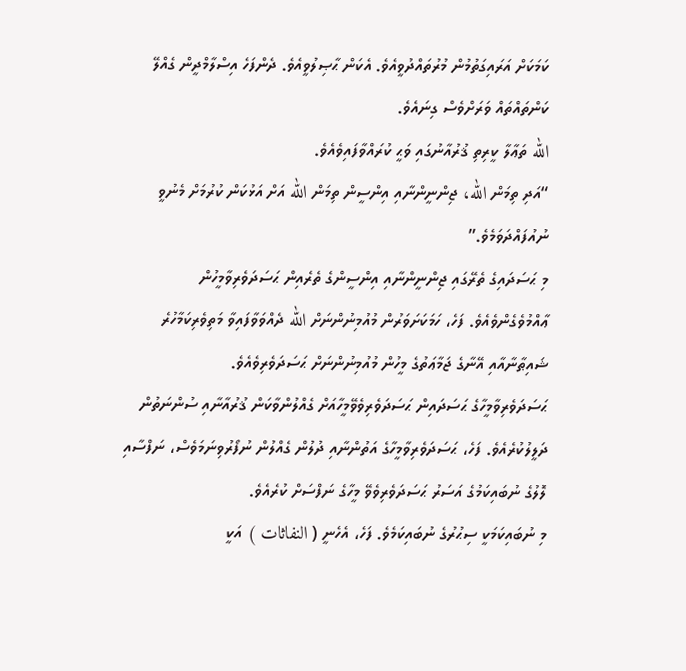ކަމަކަށް އަރައިގަތުމުން މުރުތައްދުވީއެވެ. އެކަން ޙާޞިލުވީއެވެ. ދެންފަހެ އިސްލާމްދީން ގެއްލޭ ކަންތައްތައް ވަރަށްވެސް ގިނައެވެ.
الله ތަޢާލާ ކީރިތި ޤުރުއާނުގައި ވަޙީ ކުރައްވާފައިވެއެވެ.
“އަދި ތިމަން الله، ޖިންނީންނާއި އިންސީން ތިމަން الله އަށް އަޅުކަން ކުރުމަށް މެނުވީ ނުއުފައްދަވަމެވެ.”
މި ޙަސަދައިގެ ތެރޭގައި ޖިންނީންނާއި އިންސީންގެ ތެރެއިން ޙަސަދަވެރިވާމީހުން ޢާއްމުވެގެންވެއެވެ. ފަހެ، ހަމަކަށަވަރުން މުއުމިނުންނަށް الله ދެއްވަވާފައިވާ މަތިވެރިކަމާހުރެ ޝައިޠާނާއާއި އޭނާގެ ޖަމާޢަތުގެ މީހުން މުއުމިނުންނަށް ޙަސަދަވެރިވެއެވެ.
ޙަސަދަވެރިވާމީހާގެ ޙަސަދައިން ޙަސަދަވެރިވެވޭމީހާއަށް ގެއްލުންވާކަން ޤުރުއާނާއި ސުންނަތުން ދަލީލުކުރެއެވެ. ފަހެ، ޙަސަދަވެރިވާމީހާގެ އަތުންނާއި ދުލުން ގެއްލުން ނުފޯރުވިނަމަވެސް، ނަފްސާއި ލޮލުގެ ނުބައިކަމުގެ އަސަރު ޙަސަދަވެރިވެވޭ މީހާގެ ނަފްސަށް ކުރެއެވެ.
މި ނުބައިކަމަކީ ސިޙުރުގެ ނުބައިކަމެވެ. ފަހެ، އެހެނީ ( النفاثات ) އަކީ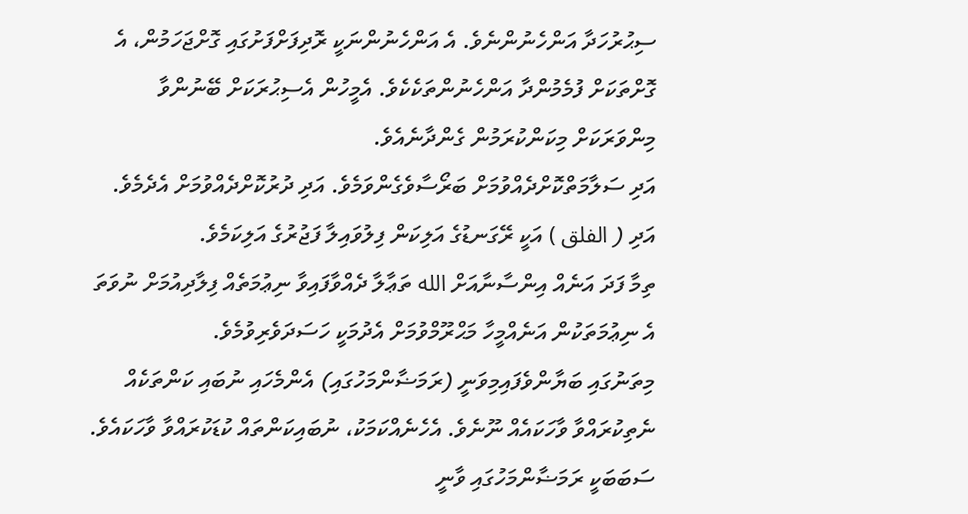ސިޙުރުހަދާ އަންހެނުންނެވެ. އެ އަންހެނުންނަކީ ރޮދިފަށްފަށުގައި ގޮށްޖަހަމުން، އެ ގޮށްތަކަށް ފުމެމުންދާ އަންހެނުންތަކެކެވެ. އެމީހުން އެސިޙުރަކަށް ބޭނުންވާ މިންވަރަކަށް މިކަންކުރަމުން ގެންދާނެއެވެ.
އަދި ސަލާމަތްކޮށްދެއްވުމަށް ބަރޯސާވެގެންވަމެވެ. އަދި ދުރުކޮށްދެއްވުމަށް އެދެމެވެ. އަދި ( الفلق ) އަކީ ރޭގަނޑުގެ އަލިކަން ފިލުވައިލާ ފަޖުރުގެ އަލިކަމެވެ.
ތިމާ ފަދަ އަނެއް އިންސާނާއަށް الله ތަޢާލާ ދެއްވާފައިވާ ނިޢުމަތެއް ފިލާދިއުމަށް ނުވަތަ އެ ނިޢުމަތަކުން އަނެއްމީހާ މަޙްރޫމްވުމަށް އެދުމަކީ ހަސަދަވެރިވުމެވެ.
މިތަނުގައި ބަޔާންވެފައިމިވަނީ (ރަމަޟާންމަހުގައި) އެންމެހައި ނުބައި ކަންތަކެއް ނެތިކުރައްވާ ވާހަކައެއް ނޫނެވެ. އެހެނެއްކަމަކު، ނުބައިކަންތައް ކުޑަކުރައްވާ ވާހަކައެވެ. ސަބަބަކީ ރަމަޟާންމަހުގައި ވާނީ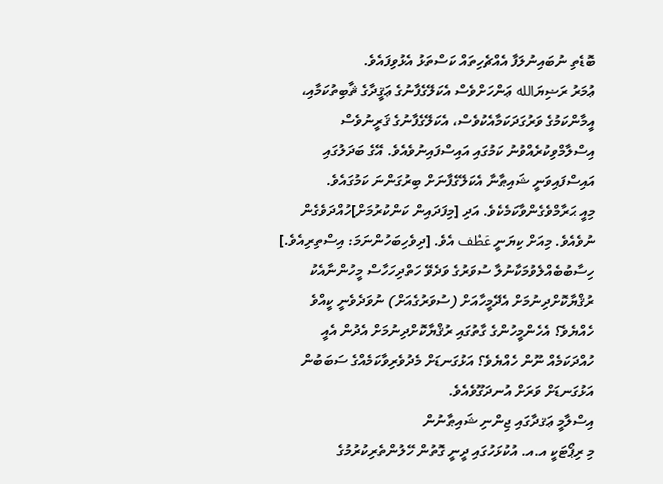ބޮޑެތި ނުބައިނުލަފާ އެއްޗެހިތައް ކަސްތަޅު އެޅުވިފައެވެ.
ޢުމަރު ރަޟިޔަالله ޢަންހަށްވެސް އެކަލޭގެފާނުގެ ޢަޤީދާގެ ޘާބިތުކަމާއި، އީމާންކަމުގެ ވަރުގަދަކަމާއެކުވެސް، އެކަލޭގެފާނުގެ ޤަރީނުވެސް އިސްލާމްވިކުރެއްވުނު ކަމުގައި އައިސްފައިނުވެއެވެ. އޭގެ ބަދަލުގައި އައިސްފައިވަނީ ޝައިޠާނާ އެކަލޭގެފާނަށް ބިރުގަންނަ ކަމުގައެވެ.
މިއީ ޙަރާމްވެގެންވާކަމެކެވެ. އަދި [މިފަދައިން ކަންކުރުމަށް]ހުއްދަވެގެން ނުވެއެވެ. މިއަށް ކިޔަނީ عَطْف އެވެ. [ދިވެހިބަހުންނަމަ: އިސްތިރިއެވެ.]
ހިސާބުބެއްލެވުމަކާނުލާ ސުވަރުގެ ވަދެވޭ ހަތްދިހަހާސް މީހުންނާއެކު ރުޤްޔާކޮށްދިނުމަށް އެދޭމީހާއަށް (ސުވަރުގެއަށް) ނުވަދެވެނީ ކީއްވެ ހެއްޔެވެ؟ އެހެންމީހުންގެ ގާތުގައި ރުޤްޔާކޮށްދިނުމަށް އެދުން އެއީ ހުއްދަކަމެއް ނޫން ހެއްޔެވެ؟ އަޅުގަނޑަށް މެދުވެރިވާކަމެއްގެ ސަބަބުން އަޅުގަނޑަށް ވަރަށް އުނދަގޫވެއެވެ.
އިސްލާމީ ޢަޤދާގައި ޖިންނި ޝައިޠާނުން
މި ރިޕޯޓަކީ އ.އ. އުކުޅަހުގައި ދީނީ ގޮތުން ހޭލުންތެރިކުރުމުގެ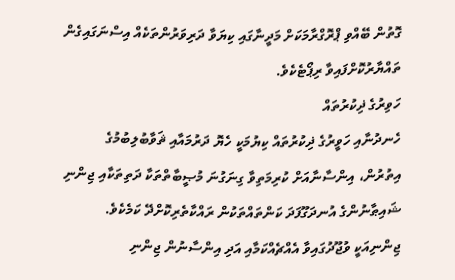ގޮތުން ބޭއްވި ޕްރޮގްރާމަކަށް މަދީނާގައި ކިޔަވާ ދަރިވަރުންތަކެއް އިސްނަގައިގެން ތައްޔާރުކޮށްފައިވާ ރިޕޯޓެކެވެ.
ހަވިރުގެ ޛިކުރުތައް
ހެނދުނާއި ހަވީރުގެ ޛިކުރުތައް ކިޔުމަކީ ހެޔޮ ދަރުމައާއި ޘަވާބުލިބުމުގެ އިތުރުން، އިންސާނާއަށް ކުރިމަތިވާ ގިނަގުނަ މުޞީބާތްތަކާ ދަތިތަކާއި ޖިންނި ޝައިޠާނުންގެ އުނދަގޫފަދަ ކަންތައްތަކުން ރައްކާތެރިކޮށްދޭ ކަމެކެވެ.
ޖިންނިއަކީ ވުޖޫދުގައިވާ އެއްޗެއްކަމާއި އަދި އިންސާނުން ޖިންނި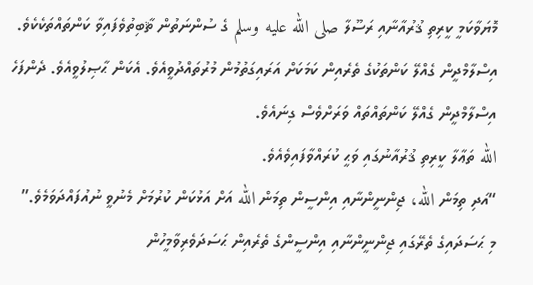މޮޔަވާކަމީ ކީރިތި ޤުރުއާނާއި ރަސޫލާ صلى الله عليه وسلم ގެ ސުންނަތުން ޘާބިތުވެފައިވާ ކަންތައްތަކެކެވެ.
އިސްލާމްދީން ގެއްލޭ ކަންތަކުގެ ތެރެއިން ކަމަކަށް އަރައިގަތުމުން މުރުތައްދުވީއެވެ. އެކަން ޙާޞިލުވީއެވެ. ދެންފަހެ އިސްލާމްދީން ގެއްލޭ ކަންތައްތައް ވަރަށްވެސް ގިނައެވެ.
الله ތަޢާލާ ކީރިތި ޤުރުއާނުގައި ވަޙީ ކުރައްވާފައިވެއެވެ.
“އަދި ތިމަން الله، ޖިންނީންނާއި އިންސީން ތިމަން الله އަށް އަޅުކަން ކުރުމަށް މެނުވީ ނުއުފައްދަވަމެވެ.”
މި ޙަސަދައިގެ ތެރޭގައި ޖިންނީންނާއި އިންސީންގެ ތެރެއިން ޙަސަދަވެރިވާމީހުން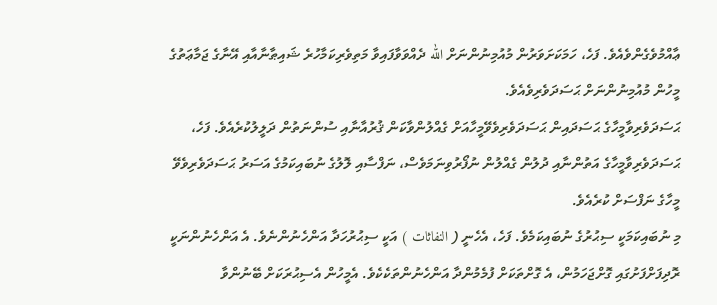ޢާއްމުވެގެންވެއެވެ. ފަހެ، ހަމަކަށަވަރުން މުއުމިނުންނަށް الله ދެއްވަވާފައިވާ މަތިވެރިކަމާހުރެ ޝައިޠާނާއާއި އޭނާގެ ޖަމާޢަތުގެ މީހުން މުއުމިނުންނަށް ޙަސަދަވެރިވެއެވެ.
ޙަސަދަވެރިވާމީހާގެ ޙަސަދައިން ޙަސަދަވެރިވެވޭމީހާއަށް ގެއްލުންވާކަން ޤުރުއާނާއި ސުންނަތުން ދަލީލުކުރެއެވެ. ފަހެ، ޙަސަދަވެރިވާމީހާގެ އަތުންނާއި ދުލުން ގެއްލުން ނުފޯރުވިނަމަވެސް، ނަފްސާއި ލޮލުގެ ނުބައިކަމުގެ އަސަރު ޙަސަދަވެރިވެވޭ މީހާގެ ނަފްސަށް ކުރެއެވެ.
މި ނުބައިކަމަކީ ސިޙުރުގެ ނުބައިކަމެވެ. ފަހެ، އެހެނީ ( النفاثات ) އަކީ ސިޙުރުހަދާ އަންހެނުންނެވެ. އެ އަންހެނުންނަކީ ރޮދިފަށްފަށުގައި ގޮށްޖަހަމުން، އެ ގޮށްތަކަށް ފުމެމުންދާ އަންހެނުންތަކެކެވެ. އެމީހުން އެސިޙުރަކަށް ބޭނުންވާ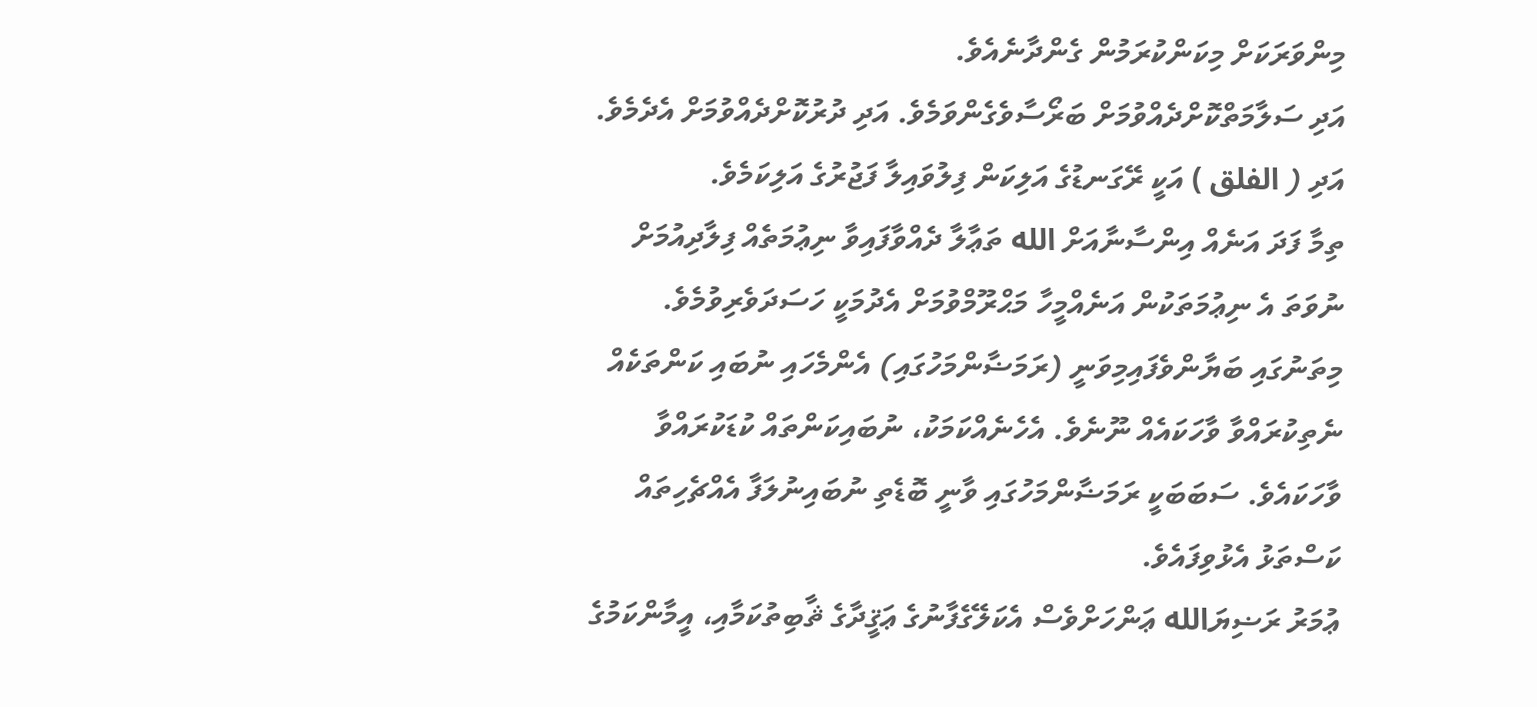މިންވަރަކަށް މިކަންކުރަމުން ގެންދާނެއެވެ.
އަދި ސަލާމަތްކޮށްދެއްވުމަށް ބަރޯސާވެގެންވަމެވެ. އަދި ދުރުކޮށްދެއްވުމަށް އެދެމެވެ. އަދި ( الفلق ) އަކީ ރޭގަނޑުގެ އަލިކަން ފިލުވައިލާ ފަޖުރުގެ އަލިކަމެވެ.
ތިމާ ފަދަ އަނެއް އިންސާނާއަށް الله ތަޢާލާ ދެއްވާފައިވާ ނިޢުމަތެއް ފިލާދިއުމަށް ނުވަތަ އެ ނިޢުމަތަކުން އަނެއްމީހާ މަޙްރޫމްވުމަށް އެދުމަކީ ހަސަދަވެރިވުމެވެ.
މިތަނުގައި ބަޔާންވެފައިމިވަނީ (ރަމަޟާންމަހުގައި) އެންމެހައި ނުބައި ކަންތަކެއް ނެތިކުރައްވާ ވާހަކައެއް ނޫނެވެ. އެހެނެއްކަމަކު، ނުބައިކަންތައް ކުޑަކުރައްވާ ވާހަކައެވެ. ސަބަބަކީ ރަމަޟާންމަހުގައި ވާނީ ބޮޑެތި ނުބައިނުލަފާ އެއްޗެހިތައް ކަސްތަޅު އެޅުވިފައެވެ.
ޢުމަރު ރަޟިޔަالله ޢަންހަށްވެސް އެކަލޭގެފާނުގެ ޢަޤީދާގެ ޘާބިތުކަމާއި، އީމާންކަމުގެ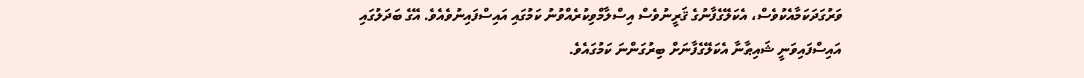ވަރުގަދަކަމާއެކުވެސް، އެކަލޭގެފާނުގެ ޤަރީނުވެސް އިސްލާމްވިކުރެއްވުނު ކަމުގައި އައިސްފައިނުވެއެވެ. އޭގެ ބަދަލުގައި އައިސްފައިވަނީ ޝައިޠާނާ އެކަލޭގެފާނަށް ބިރުގަންނަ ކަމުގައެވެ.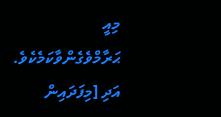މިއީ ޙަރާމްވެގެންވާކަމެކެވެ. އަދި [މިފަދައިން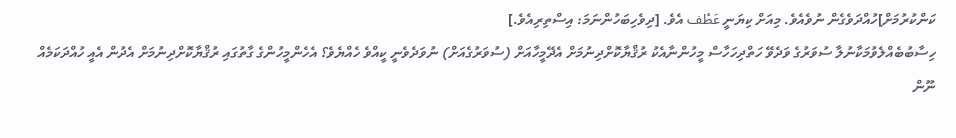ކަންކުރުމަށް]ހުއްދަވެގެން ނުވެއެވެ. މިއަށް ކިޔަނީ عَطْف އެވެ. [ދިވެހިބަހުންނަމަ: އިސްތިރިއެވެ.]
ހިސާބުބެއްލެވުމަކާނުލާ ސުވަރުގެ ވަދެވޭ ހަތްދިހަހާސް މީހުންނާއެކު ރުޤްޔާކޮށްދިނުމަށް އެދޭމީހާއަށް (ސުވަރުގެއަށް) ނުވަދެވެނީ ކީއްވެ ހެއްޔެވެ؟ އެހެންމީހުންގެ ގާތުގައި ރުޤްޔާކޮށްދިނުމަށް އެދުން އެއީ ހުއްދަކަމެއް ނޫން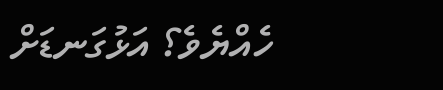ހެއްޔެވެ؟ އަޅުގަނޑަށް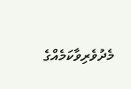މެދުވެރިވާކަމެއްގެ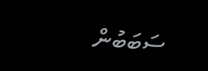ސަބަބުން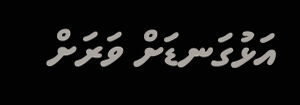އަޅުގަނޑަށް ވަރަށް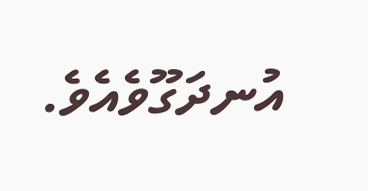އުނދަގޫވެއެވެ.